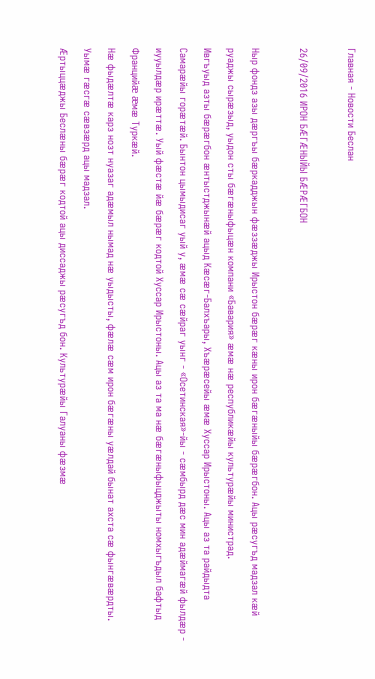Главная - Новости Беслан

26/09/2016 ИРОН БÆГÆНЫЙЫ БÆРÆГБОН

Ныр фондз азы дæргъы бæркадджын фæззæджы Ирыстон бæрæг кæны ирон бæгæныйы бæрæгбон. Ацы рæсугъд мадзал кæй руаджы сырæзыд, уыдон сты бæгæныфыцæн компани «Бавария» æмæ нæ республикæйы культурæйы министрад.
Ивгъуыд азты бæрæгбон æнтыстджынæй ацыд Кæсæг-Балхъары, Хъæрæсейы æмæ Хуссар Ирыстоны. Ацы аз та райдыдта Самарæйы горæтæй. Бынтон цымыдисаг уый у, æмæ сæ сæйраг уынг - «Осетинская»-йы - сæмбырд дæс мин адæймагæй фылдæр - иууылдæр ирæттæ. Уый фæстæ йæ бæрæг кодтой Хуссар Ирыстоны. Ацы аз та ма нæ бæгæныфыцджыты номхыгъдыл бафтыд Францийæ æмæ Туркæй.
Нæ фыдæлтæ карз нозт нуазаг адæмыл нымад нæ уыдысты, фæлæ сæм ирон бæгæны уæлдай бынат ахста сæ фынгæвæрдты. Уымæ гæсгæ сæвзæрд ацы мадзал.
Æртыццæджы Беслæны бæрæг кодтой ацы диссаджы рæсугъд бон. Культурæйы Галуаны фæзмæ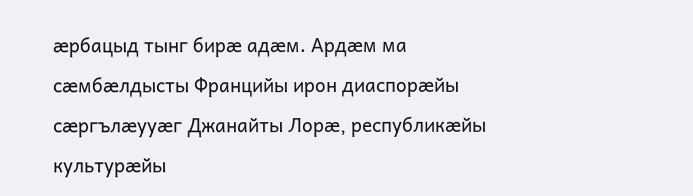æрбацыд тынг бирæ адæм. Ардæм ма сæмбæлдысты Францийы ирон диаспорæйы сæргълæууæг Джанайты Лорæ, республикæйы культурæйы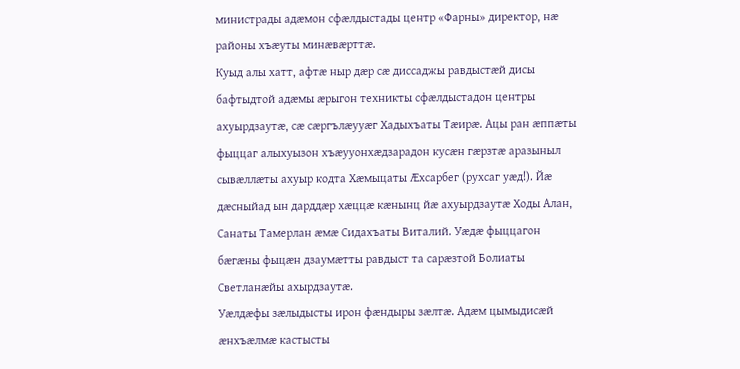министрады адæмон сфæлдыстады центр «Фарны» директор, нæ районы хъæуты минæвæрттæ.
Куыд алы хатт, афтæ ныр дæр сæ диссаджы равдыстæй дисы бафтыдтой адæмы æрыгон техникты сфæлдыстадон центры ахуырдзаутæ, сæ сæргълæууæг Хадыхъаты Тæирæ. Ацы ран æппæты фыццаг алыхуызон хъæууонхæдзарадон кусæн гæрзтæ аразыныл сывæллæты ахуыр кодта Хæмыцаты Æхсарбег (рухсаг уæд!). Йæ дæсныйад ын дарддæр хæццæ кæнынц йæ ахуырдзаутæ Ходы Алан, Санаты Тамерлан æмæ Сидахъаты Виталий. Уæдæ фыццагон бæгæны фыцæн дзаумæтты равдыст та сарæзтой Болиаты Светланæйы ахырдзаутæ.
Уæлдæфы зæлыдысты ирон фæндыры зæлтæ. Адæм цымыдисæй æнхъæлмæ кастысты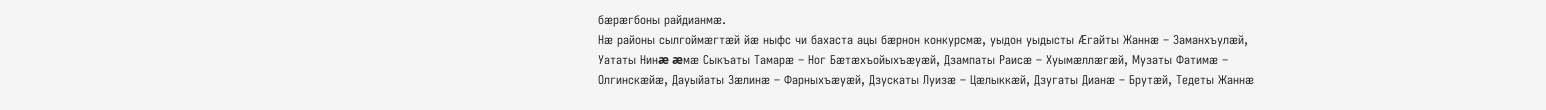бæрæгбоны райдианмæ.
Нæ районы сылгоймæгтæй йæ ныфс чи бахаста ацы бæрнон конкурсмæ, уыдон уыдысты Æгайты Жаннæ – Заманхъулæй, Уататы Нинæ æмæ Сыкъаты Тамарæ – Ног Бæтæхъойыхъæуæй, Дзампаты Раисæ – Хуымæллæгæй, Музаты Фатимæ – Олгинскæйæ, Дауыйаты Зæлинæ – Фарныхъæуæй, Дзускаты Луизæ – Цæлыккæй, Дзугаты Дианæ – Брутæй, Тедеты Жаннæ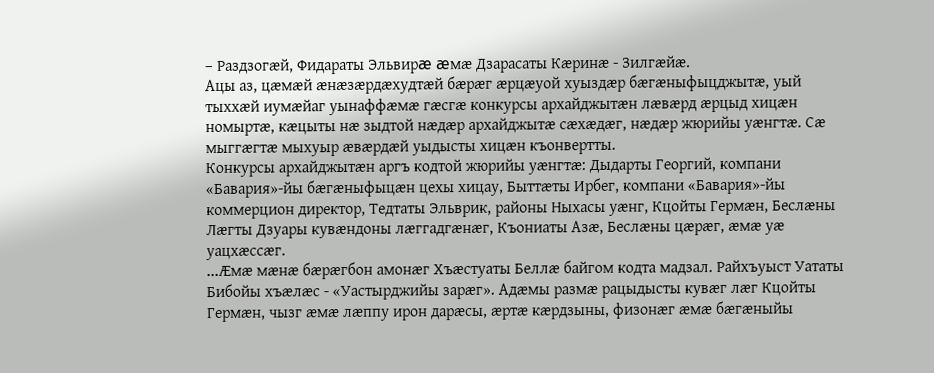– Раздзогæй, Фидараты Эльвирæ æмæ Дзарасаты Кæринæ - Зилгæйæ.
Ацы аз, цæмæй æнæзæрдæхудтæй бæрæг æрцæуой хуыздæр бæгæныфыцджытæ, уый тыххæй иумæйаг уынаффæмæ гæсгæ конкурсы архайджытæн лæвæрд æрцыд хицæн номыртæ, кæцыты нæ зыдтой нæдæр архайджытæ сæхæдæг, нæдæр жюрийы уæнгтæ. Сæ мыггæгтæ мыхуыр æвæрдæй уыдысты хицæн къонвертты.
Конкурсы архайджытæн аргъ кодтой жюрийы уæнгтæ: Дыдарты Георгий, компани «Бавария»-йы бæгæныфыцæн цехы хицау, Быттæты Ирбег, компани «Бавария»-йы коммерцион директор, Тедтаты Эльврик, районы Ныхасы уæнг, Кцойты Гермæн, Беслæны Лæгты Дзуары кувæндоны лæггадгæнæг, Къониаты Азæ, Беслæны цæрæг, æмæ уæ уацхæссæг.
...Æмæ мæнæ бæрæгбон амонæг Хъæстуаты Беллæ байгом кодта мадзал. Райхъуыст Уататы Бибойы хъæлæс - «Уастырджийы зарæг». Адæмы размæ рацыдысты кувæг лæг Кцойты Гермæн, чызг æмæ лæппу ирон дарæсы, æртæ кæрдзыны, физонæг æмæ бæгæныйы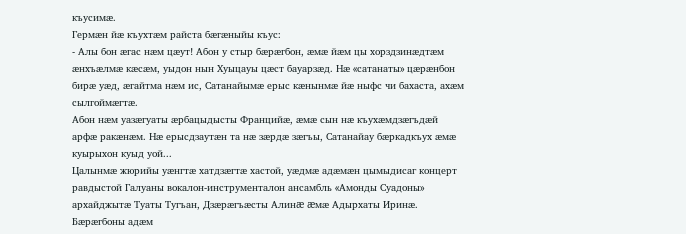къусимæ.
Гермæн йæ къухтæм райста бæгæныйы къус:
- Алы бон æгас нæм цæут! Абон у стыр бæрæгбон, æмæ йæм цы хорздзинæдтæм æнхъæлмæ кæсæм, уыдон нын Хуыцауы цæст бауарзæд. Нæ «сатанаты» цæрæнбон бирæ уæд, æгайтма нæм ис, Сатанайымæ ерыс кæнынмæ йæ ныфс чи бахаста, ахæм сылгоймæгтæ.
Абон нæм уазæгуаты æрбацыдысты Францийæ, æмæ сын нæ къухæмдзæгъдæй арфæ ракæнæм. Нæ ерысдзаутæн та нæ зæрдæ зæгъы, Сатанайау бæркадкъух æмæ куырыхон куыд уой...
Цалынмæ жюрийы уæнгтæ хатдзæгтæ хастой, уæдмæ адæмæн цымыдисаг концерт равдыстой Галуаны вокалон-инструменталон ансамбль «Амонды Суадоны» архайджытæ Туаты Тугъан, Дзæрæгъæсты Алинæ æмæ Адырхаты Иринæ. Бæрæгбоны адæм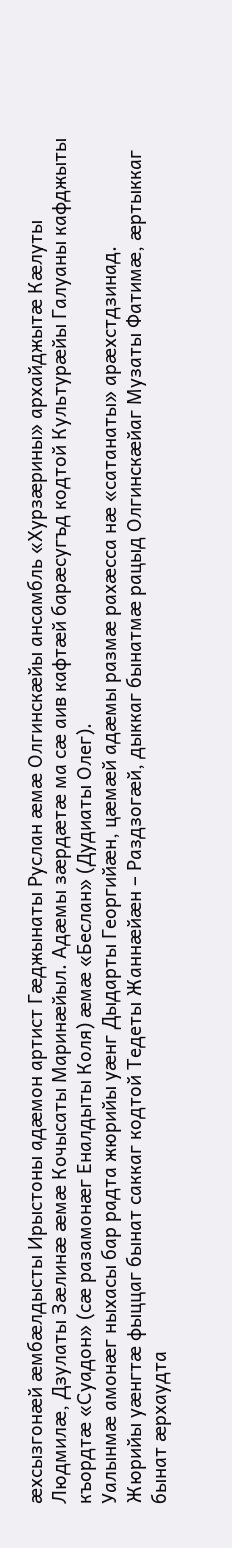æхсызгонæй æмбæлдысты Ирыстоны адæмон артист Гæджынаты Руслан æмæ Олгинскæйы ансамбль «Хурзæрины» архайджытæ Кæлуты Людмилæ, Дзулаты Зæлинæ æмæ Кочысаты Маринæйыл. Адæмы зæрдæтæ ма сæ аив кафтæй барæсугъд кодтой Культурæйы Галуаны кафджыты къордтæ «Суадон» (сæ разамонæг Еналдыты Коля) æмæ «Беслан» (Дудиаты Олег).
Уалынмæ амонæг ныхасы бар радта жюрийы уæнг Дыдарты Георгийæн, цæмæй адæмы размæ рахæсса нæ «сатанаты» арæхстдзинад.
Жюрийы уæнгтæ фыццаг бынат саккаг кодтой Тедеты Жаннæйæн – Раздзогæй, дыккаг бынатмæ рацыд Олгинскæйаг Музаты Фатимæ, æртыккаг бынат æрхаудта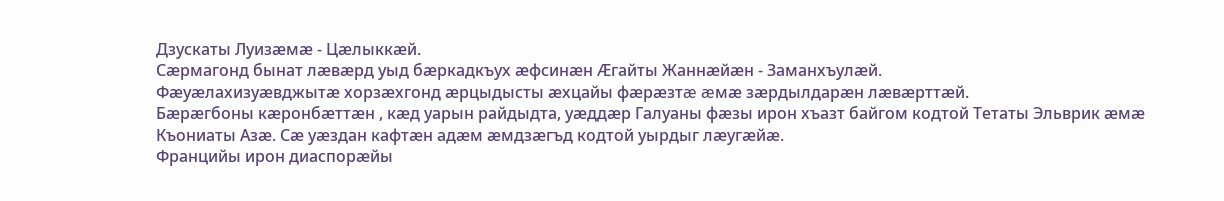Дзускаты Луизæмæ - Цæлыккæй.
Сæрмагонд бынат лæвæрд уыд бæркадкъух æфсинæн Æгайты Жаннæйæн - Заманхъулæй.
Фæуæлахизуæвджытæ хорзæхгонд æрцыдысты æхцайы фæрæзтæ æмæ зæрдылдарæн лæвæрттæй.
Бæрæгбоны кæронбæттæн , кæд уарын райдыдта, уæддæр Галуаны фæзы ирон хъазт байгом кодтой Тетаты Эльврик æмæ Къониаты Азæ. Сæ уæздан кафтæн адæм æмдзæгъд кодтой уырдыг лæугæйæ.
Францийы ирон диаспорæйы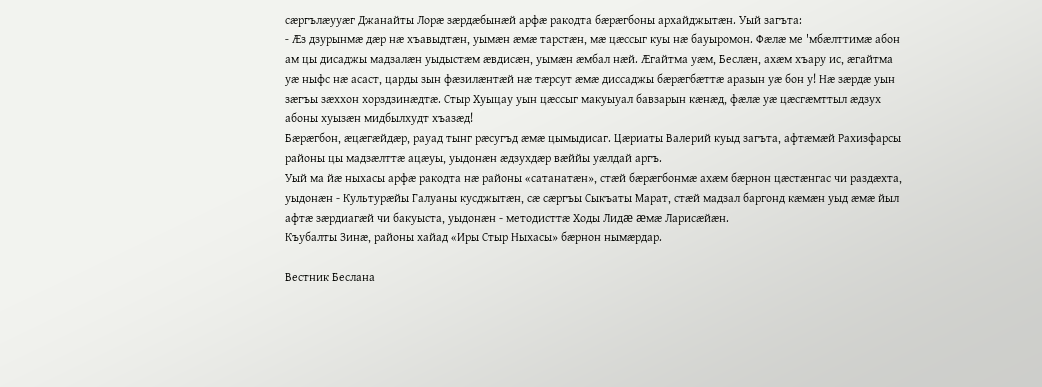сæргълæууæг Джанайты Лорæ зæрдæбынæй арфæ ракодта бæрæгбоны архайджытæн. Уый загъта:
- Æз дзурынмæ дæр нæ хъавыдтæн, уымæн æмæ тарстæн, мæ цæссыг куы нæ бауыромон. Фæлæ ме 'мбæлттимæ абон ам цы дисаджы мадзалæн уыдыстæм æвдисæн, уымæн æмбал нæй. Æгайтма уæм, Беслæн, ахæм хъару ис, æгайтма уæ ныфс нæ асаст, царды зын фæзилæнтæй нæ тæрсут æмæ диссаджы бæрæгбæттæ аразын уæ бон у! Нæ зæрдæ уын зæгъы зæххон хорздзинæдтæ. Стыр Хуыцау уын цæссыг макуыуал бавзарын кæнæд, фæлæ уæ цæсгæмттыл æдзух абоны хуызæн мидбылхудт хъазæд!
Бæрæгбон, æцæгæйдæр, рауад тынг рæсугъд æмæ цымыдисаг. Цæриаты Валерий куыд загъта, афтæмæй Рахизфарсы районы цы мадзæлттæ ацæуы, уыдонæн æдзухдæр вæййы уæлдай аргъ.
Уый ма йæ ныхасы арфæ ракодта нæ районы «сатанатæн», стæй бæрæгбонмæ ахæм бæрнон цæстæнгас чи раздæхта, уыдонæн - Культурæйы Галуаны кусджытæн, сæ сæргъы Сыкъаты Марат, стæй мадзал баргонд кæмæн уыд æмæ йыл афтæ зæрдиагæй чи бакуыста, уыдонæн - методисттæ Ходы Лидæ æмæ Ларисæйæн.
Къубалты Зинæ, районы хайад «Иры Стыр Ныхасы» бæрнон нымæрдар.

Вестник Беслана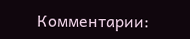Комментарии: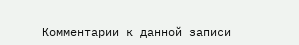Комментарии к данной записи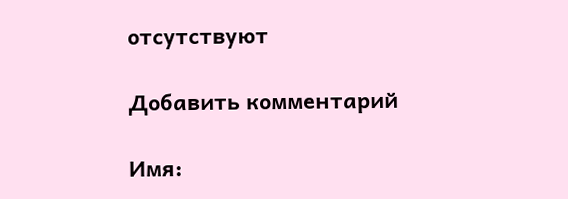отсутствуют

Добавить комментарий

Имя: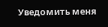Уведомить меня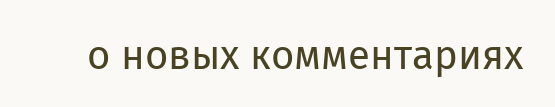о новых комментариях